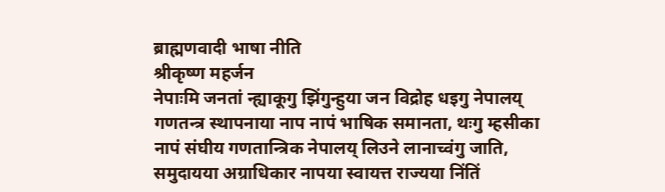ब्राह्मणवादी भाषा नीति
श्रीकृष्ण महर्जन
नेपाःमि जनतां न्ह्याकूगु झिंगुन्हुया जन विद्रोह धइगु नेपालय् गणतन्त्र स्थापनाया नाप नापं भाषिक समानता, थःगु म्हसीका नापं संघीय गणतान्त्रिक नेपालय् लिउने लानाच्वंगु जाति, समुदायया अग्राधिकार नापया स्वायत्त राज्यया निंतिं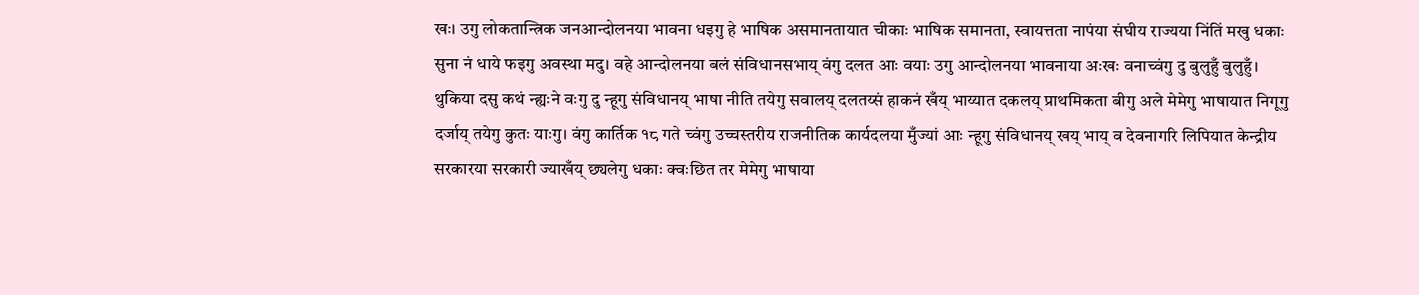खः। उगु लोकतान्त्रिक जनआन्दोलनया भावना धइगु हे भाषिक असमानतायात चीकाः भाषिक समानता, स्वायत्तता नापंया संघीय राज्यया निंतिं मखु धकाः सुना नं धाये फइगु अवस्था मदु। वहे आन्दोलनया बलं संविधानसभाय् वंगु दलत आः वयाः उगु आन्दोलनया भावनाया अःखः वनाच्वंगु दु बुलुहुँ बुलुहुँ। थुकिया दसु कथं न्ह्यःने वःगु दु न्हूगु संविधानय् भाषा नीति तयेगु सवालय् दलतय्सं हाकनं खँय् भाय्यात दकलय् प्राथमिकता बीगु अले मेमेगु भाषायात निगूगु दर्जाय् तयेगु कुतः याःगु। वंगु कार्तिक १८ गते च्वंगु उच्चस्तरीय राजनीतिक कार्यदलया मुँज्यां आः न्हूगु संविधानय् खय् भाय् व देवनागरि लिपियात केन्द्रीय सरकारया सरकारी ज्याखँय् छ्यलेगु धकाः क्वःछित तर मेमेगु भाषाया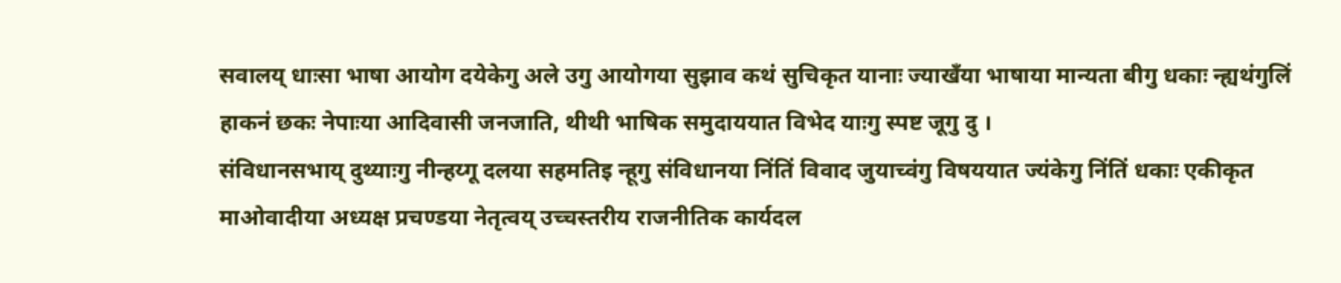सवालय् धाःसा भाषा आयोग दयेकेगु अले उगु आयोगया सुझाव कथं सुचिकृत यानाः ज्याखँया भाषाया मान्यता बीगु धकाः न्ह्यथंगुलिं हाकनं छकः नेपाःया आदिवासी जनजाति, थीथी भाषिक समुदाययात विभेद याःगु स्पष्ट जूगु दु ।
संविधानसभाय् दुथ्याःगु नीन्हय्गू दलया सहमतिइ न्हूगु संविधानया निंतिं विवाद जुयाच्वंगु विषययात ज्यंकेगु निंतिं धकाः एकीकृत माओवादीया अध्यक्ष प्रचण्डया नेतृत्वय् उच्चस्तरीय राजनीतिक कार्यदल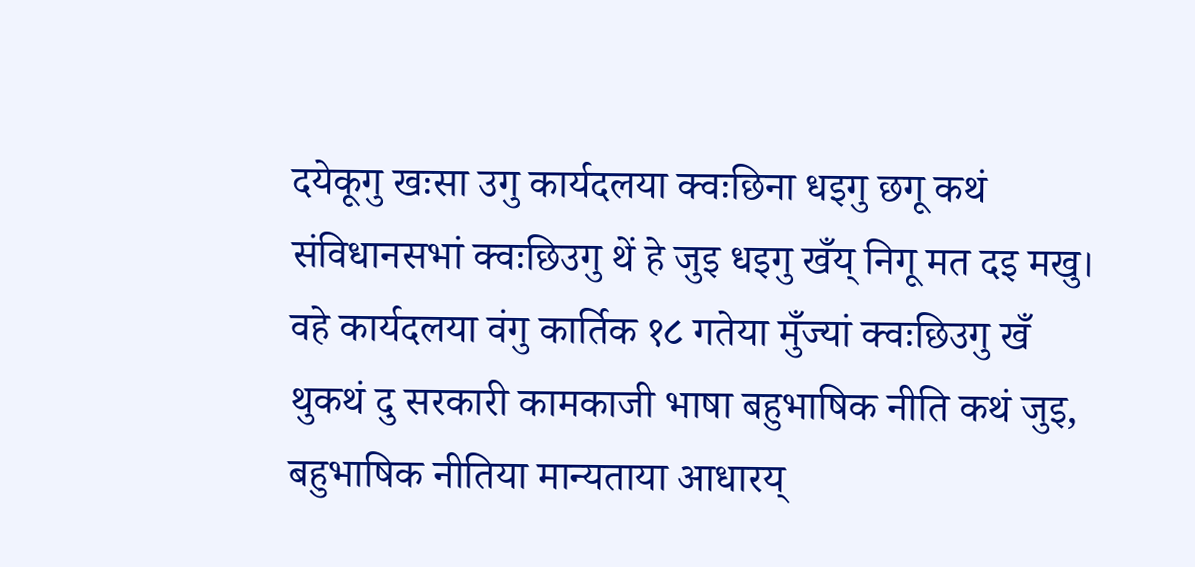दयेकूगु खःसा उगु कार्यदलया क्वःछिना धइगु छगू कथं संविधानसभां क्वःछिउगु थें हे जुइ धइगु खँय् निगू मत दइ मखु। वहे कार्यदलया वंगु कार्तिक १८ गतेया मुँज्यां क्वःछिउगु खँ थुकथं दु सरकारी कामकाजी भाषा बहुभाषिक नीति कथं जुइ, बहुभाषिक नीतिया मान्यताया आधारय्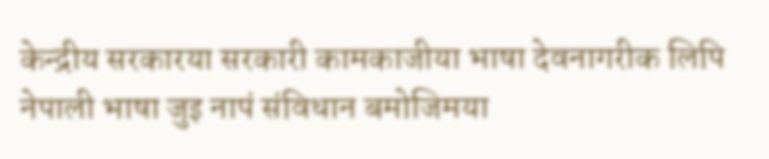केन्द्रीय सरकारया सरकारी कामकाजीया भाषा देवनागरीक लिपि नेपाली भाषा जुइ नापं संविधान बमोजिमया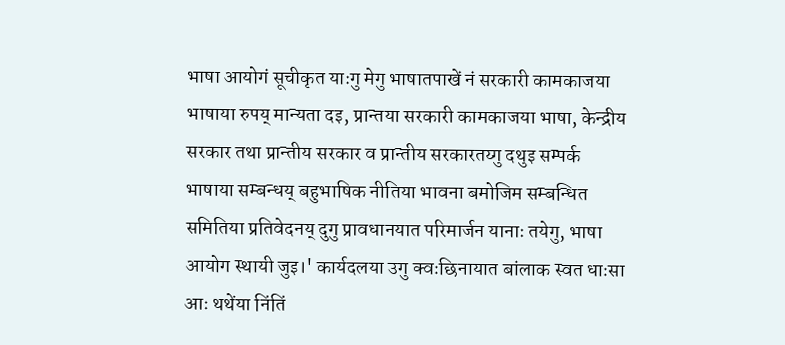भाषा आयोगं सूचीकृत याःगु मेगु भाषातपाखें नं सरकारी कामकाजया भाषाया रुपय् मान्यता दइ, प्रान्तया सरकारी कामकाजया भाषा, केन्द्रीय सरकार तथा प्रान्तीय सरकार व प्रान्तीय सरकारतय्गु दथुइ सम्पर्क भाषाया सम्बन्धय् बहुभाषिक नीतिया भावना बमोजिम सम्बन्धित समितिया प्रतिवेदनय् दुगु प्रावधानयात परिमार्जन यानाः तयेगु, भाषा आयोग स्थायी जुइ।' कार्यदलया उगु क्वःछिनायात बांलाक स्वत धाःसा आः थथेंया निंतिं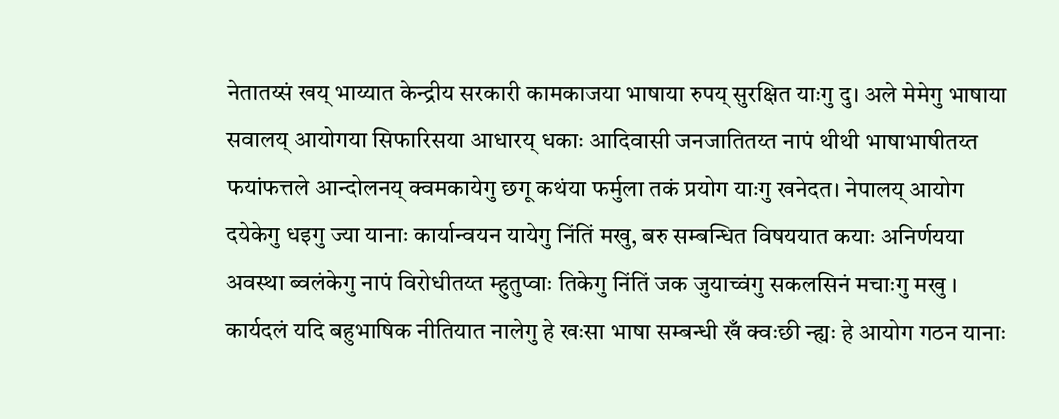नेतातय्सं खय् भाय्यात केन्द्रीय सरकारी कामकाजया भाषाया रुपय् सुरक्षित याःगु दु। अले मेमेगु भाषाया सवालय् आयोगया सिफारिसया आधारय् धकाः आदिवासी जनजातितय्त नापं थीथी भाषाभाषीतय्त फयांफत्तले आन्दोलनय् क्वमकायेगु छगू कथंया फर्मुला तकं प्रयोग याःगु खनेदत। नेपालय् आयोग दयेकेगु धइगु ज्या यानाः कार्यान्वयन यायेगु निंतिं मखु, बरु सम्बन्धित विषययात कयाः अनिर्णयया अवस्था ब्वलंकेगु नापं विरोधीतय्त म्हुतुप्वाः तिकेगु निंतिं जक जुयाच्वंगु सकलसिनं मचाःगु मखु ।
कार्यदलं यदि बहुभाषिक नीतियात नालेगु हे खःसा भाषा सम्बन्धी खँ क्वःछी न्ह्यः हे आयोग गठन यानाः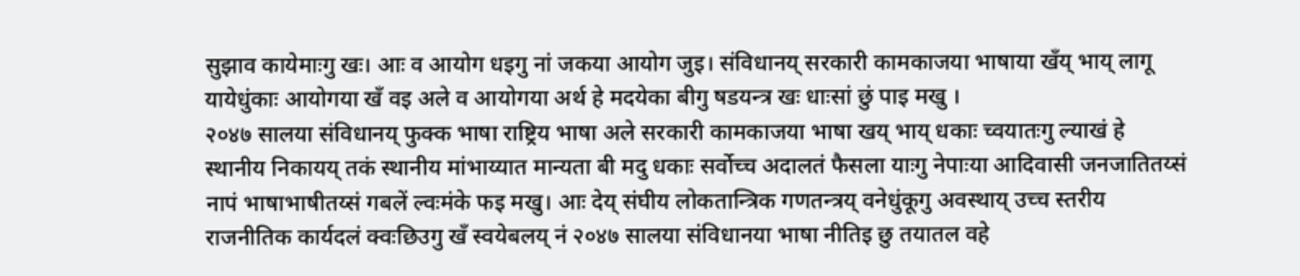सुझाव कायेमाःगु खः। आः व आयोग धइगु नां जकया आयोग जुइ। संविधानय् सरकारी कामकाजया भाषाया खँय् भाय् लागू यायेधुंकाः आयोगया खँ वइ अले व आयोगया अर्थ हे मदयेका बीगु षडयन्त्र खः धाःसां छुं पाइ मखु ।
२०४७ सालया संविधानय् फुक्क भाषा राष्ट्रिय भाषा अले सरकारी कामकाजया भाषा खय् भाय् धकाः च्वयातःगु ल्याखं हे स्थानीय निकायय् तकं स्थानीय मांभाय्यात मान्यता बी मदु धकाः सर्वोच्च अदालतं फैसला याःगु नेपाःया आदिवासी जनजातितय्सं नापं भाषाभाषीतय्सं गबलें ल्वःमंके फइ मखु। आः देय् संघीय लोकतान्त्रिक गणतन्त्रय् वनेधुंकूगु अवस्थाय् उच्च स्तरीय राजनीतिक कार्यदलं क्वःछिउगु खँ स्वयेबलय् नं २०४७ सालया संविधानया भाषा नीतिइ छु तयातल वहे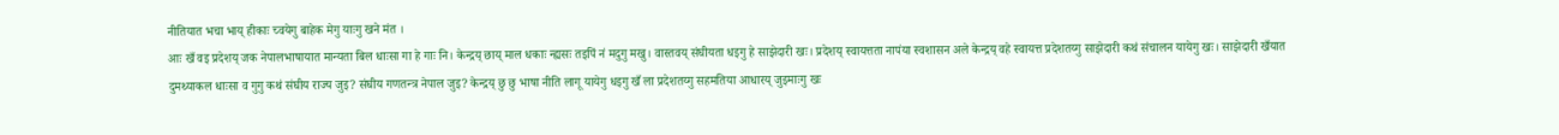नीतियात भचा भाय् हीकाः च्वयेगु बाहेक मेगु याःगु खने मंत ।
आः खँ वइ प्रदेशय् जक नेपालभाषायात मान्यता बिल धाःसा गा हे गाः नि। केन्द्रय् छाय् माल धकाः न्ह्यसः तइपिं नं मदुगु मखु। वास्तवय् संघीयता धइगु हे साझेदारी खः। प्रदेशय् स्वायत्तता नापंया स्वशासन अले केन्द्रय् वहे स्वायत्त प्रदेशतय्गु साझेदारी कथं संचालन यायेगु खः। साझेदारी खँयात दुमथ्याकल धाःसा व गुगु कथं संघीय राज्य जुइ? संघीय गणतन्त्र नेपाल जुइ? केन्द्रय् छु छु भाषा नीति लागू यायेगु धइगु खँ ला प्रदेशतय्गु सहमतिया आधारय् जुइमाःगु खः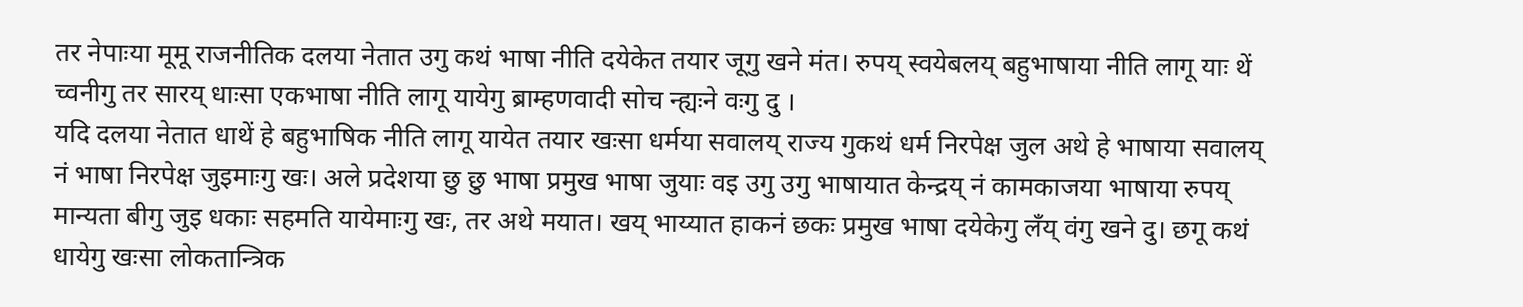तर नेपाःया मूमू राजनीतिक दलया नेतात उगु कथं भाषा नीति दयेकेत तयार जूगु खने मंत। रुपय् स्वयेबलय् बहुभाषाया नीति लागू याः थें च्वनीगु तर सारय् धाःसा एकभाषा नीति लागू यायेगु ब्राम्हणवादी सोच न्ह्यःने वःगु दु ।
यदि दलया नेतात धाथें हे बहुभाषिक नीति लागू यायेत तयार खःसा धर्मया सवालय् राज्य गुकथं धर्म निरपेक्ष जुल अथे हे भाषाया सवालय् नं भाषा निरपेक्ष जुइमाःगु खः। अले प्रदेशया छु छु भाषा प्रमुख भाषा जुयाः वइ उगु उगु भाषायात केन्द्रय् नं कामकाजया भाषाया रुपय् मान्यता बीगु जुइ धकाः सहमति यायेमाःगु खः, तर अथे मयात। खय् भाय्यात हाकनं छकः प्रमुख भाषा दयेकेगु लँय् वंगु खने दु। छगू कथं धायेगु खःसा लोकतान्त्रिक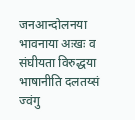जनआन्दोलनया भावनाया अःखः व संघीयता विरुद्धया भाषानीति दलतय्सं ज्वंगु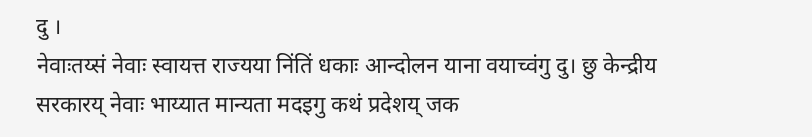दु ।
नेवाःतय्सं नेवाः स्वायत्त राज्यया निंतिं धकाः आन्दोलन याना वयाच्वंगु दु। छु केन्द्रीय सरकारय् नेवाः भाय्यात मान्यता मदइगु कथं प्रदेशय् जक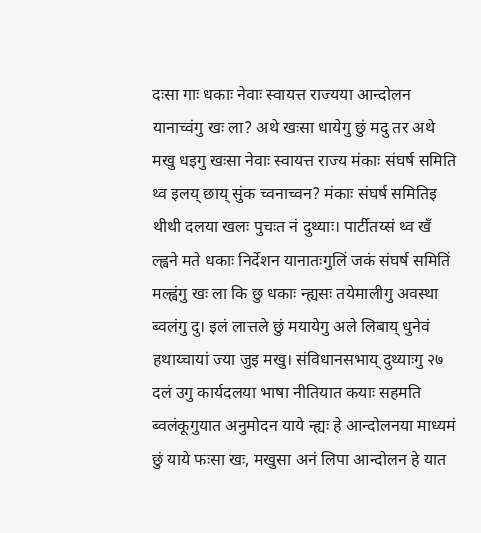दःसा गाः धकाः नेवाः स्वायत्त राज्यया आन्दोलन यानाच्वंगु खः ला? अथे खःसा धायेगु छुं मदु तर अथे मखु धइगु खःसा नेवाः स्वायत्त राज्य मंकाः संघर्ष समिति थ्व इलय् छाय् सुंक च्वनाच्वन? मंकाः संघर्ष समितिइ थीथी दलया खलः पुचःत नं दुथ्याः। पार्टीतय्सं थ्व खँ ल्ह्वने मते धकाः निर्देशन यानातःगुलिं जकं संघर्ष समितिं मल्ह्वंगु खः ला कि छु धकाः न्ह्यसः तयेमालीगु अवस्था ब्वलंगु दु। इलं लात्तले छुं मयायेगु अले लिबाय् धुनेवं हथाय्चायां ज्या जुइ मखु। संविधानसभाय् दुथ्याःगु २७ दलं उगु कार्यदलया भाषा नीतियात कयाः सहमति ब्वलंकूगुयात अनुमोदन याये न्ह्यः हे आन्दोलनया माध्यमं छुं याये फःसा खः, मखुसा अनं लिपा आन्दोलन हे यात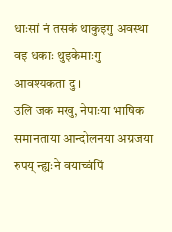धाःसां नं तसकं थाकुइगु अवस्था वइ धकाः थुइकेमाःगु आवश्यकता दु ।
उलि जक मखु, नेपाःया भाषिक समानताया आन्दोलनया अग्रजया रुपय् न्ह्यःने वयाच्वंपिं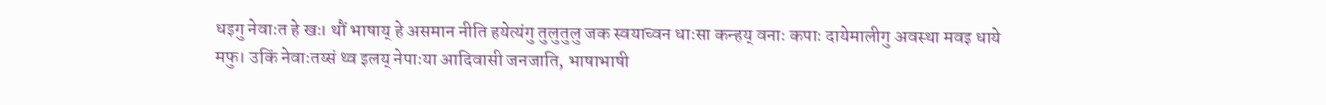धइगु नेवाःत हे खः। थौं भाषाय् हे असमान नीति हयेत्यंगु तुलुतुलु जक स्वयाच्वन धाःसा कन्हय् वनाः कपाः दायेमालीगु अवस्था मवइ धाये मफु। उकिं नेवाःतय्सं थ्व इलय् नेपाःया आदिवासी जनजाति, भाषाभाषी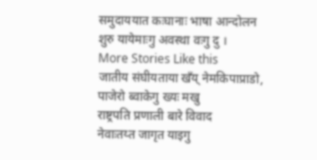समुदाययात कःघानाः भाषा आन्दोलन शुरु यायेमाःगु अवस्था वःगु दु ।
More Stories Like this
जातीय संघीयताया खँय् नेमकिपाप्राडो, पाजेरो ब्वाकेगु ख्यः मखु
राष्ट्रपति प्रणाली बारे विवाद
नेवाःतय्त जागृत याइगु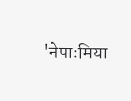'नेपाःमिया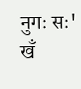नुगः सः'
खँ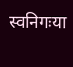स्वनिगःया